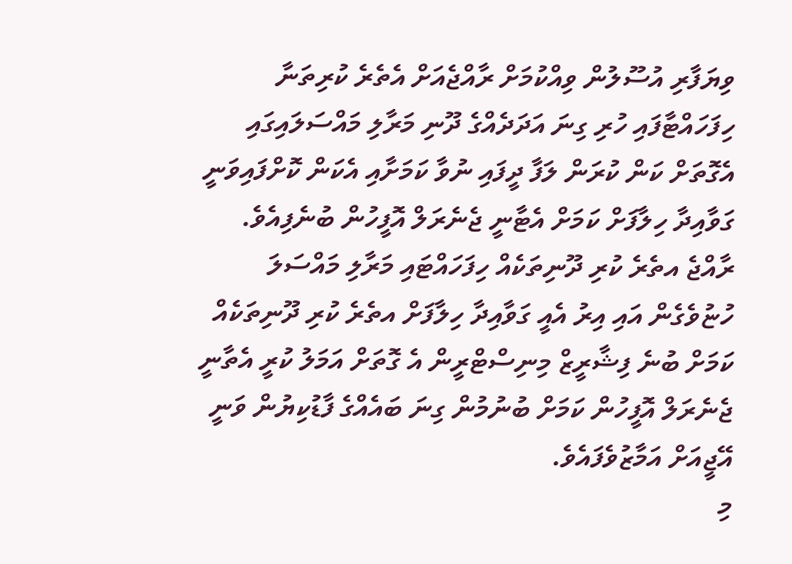ވިޔަފާރި އުސޫލުން ވިއްކުމަށް ރާއްޖެއަށް އެތެރެ ކުރިތަނާ ހިފަހައްޓާފައި ހުރި ގިނަ އަދަދެއްގެ ދޫނި މަރާލި މައްސަލައިގައި އެގޮތަށް ކަން ކުރަން ލަފާ ދީފައި ނުވާ ކަމަށާއި އެކަން ކޮށްފައިވަނީ ގަވާއިދާ ހިލާފަށް ކަމަށް އެޓާނީ ޖެނެރަލް އޮފީހުން ބުނެފިއެވެ.
ރާއްޖެ އތެރެ ކުރި ދޫނިތަކެއް ހިފަހައްޓައި މަރާލި މައްސަލަ ހުޏުވެގެން އައި އިރު އެއީ ގަވާއިދާ ހިލާފަށް އތެރެ ކުރި ދޫނިތަކެއް ކަމަށް ބުނެ ފިޝާރީޒް މިނިސްޓްރީން އެ ގޮތަށް އަމަލު ކުރީ އެތާނީ ޖެނެރަލް އޮފީހުން ކަމަށް ބުނުމުން ގިނަ ބައެއްގެ ފާޑުކިޔުން ވަނީ އޭޖީއަށް އަމާޒުވެފައެވެ.
މި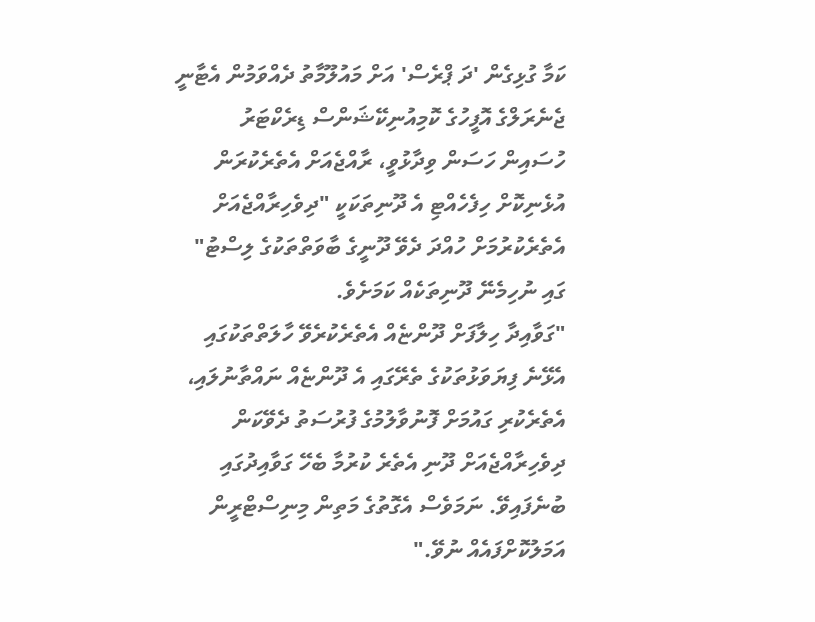ކަމާ ގުޅިގެން 'ދަ ޕްރެސް' އަށް މައުލޫމާތު ދެއްވަމުން އެޓާނީ ޖެނެރަލްގެ އޮފީހުގެ ކޮމިއުނިކޭޝަންސް ޑިރެކްޓަރު ހުސައިން ހަސަން ވިދާޅުވީ، ރާއްޖެއަށް އެތެރެކުރަން އުޅެނިކޮށް ހިފެހެއްޓި އެ ދޫނިތަކަކީ "ދިވެހިރާއްޖެއަށް އެތެރެކުރުމަށް ހުއްދަ ދެވޭ ދޫނީގެ ބާވަތްތަކުގެ ލިސްޓު" ގައި ނުހިމެނޭ ދޫނިތަކެއް ކަމަށެވެ.
"ގަވާއިދާ ހިލާފަށް ދޫންޏެއް އެތެރެކުރެވޭ ހާލަތްތަކުގައި އެޅޭނެ ފިޔަވަޅުތަކުގެ ތެރޭގައި އެ ދޫންޏެއް ނައްތާނުލައި، އެތެރެކުރި ގައުމަށް ފޮނުވާލުމުގެ ފުރުސަތު ދެވޭކަން ދިވެހިރާއްޖެއަށް ދޫނި އެތެރެ ކުރުމާ ބެހޭ ގަވާއިދުގައި ބުނެފައިވޭ. ނަމަވެސް އެގޮތުގެ މަތިން މިނިސްޓްރީން އަމަލުކޮށްފައެއް ނުވޭ."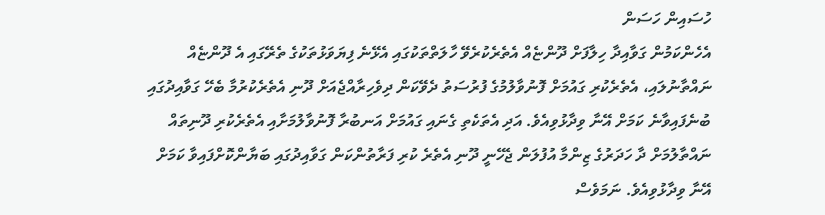ހުސައިން ހަސަން
އެހެންކަމުން ގަވާއިދާ ހިލާފަށް ދޫންޏެއް އެތެރެކުރެވޭ ހާލަތްތަކުގައި އެޅޭނެ ފިޔަވަޅުތަކުގެ ތެރޭގައި އެ ދޫންޏެއް ނައްތާނުލައި، އެތެރެކުރި ގައުމަށް ފޮނުވާލުމުގެ ފުރުސަތު ދެވޭކަން ދިވެހިރާއްޖެއަށް ދޫނި އެތެރެކުރުމާ ބެހޭ ގަވާއިދުގައި ބުނެފައިވާނެ ކަމަށް އޭނާ ވިދާޅުވިއެވެ. އަދި އެތަކެތި ގެނައި ގައުމަށް އަނބުރާ ފޮނުވާލުމަށާއި އެތެރެކުރި ދޫނިތައް ނައްތާލުމަށް ދާ ހަދަރުގެ ޒިންމާ އުފުލަން ޖެހޭނީ ދޫނި އެތެރެ ކުރި ފަރާތުންކަން ގަވާއިދުގައި ބަޔާންކޮށްފައިވާ ކަމަށް އޭނާ ވިދާޅުވިއެވެ. ނަމަވެސް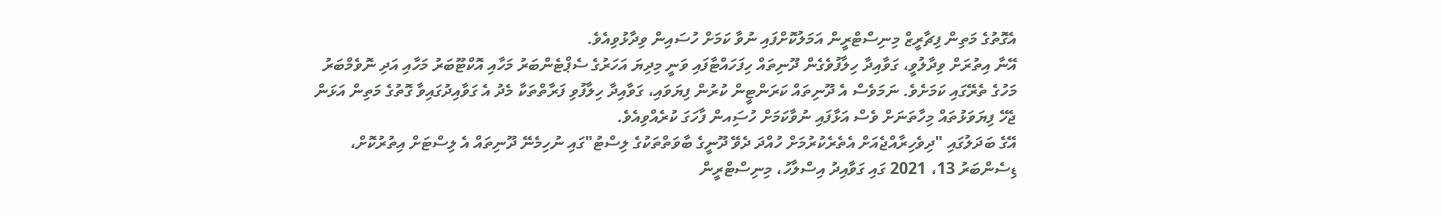އެގޮތުގެ މަތިން ފިޗާރީޒް މިނިސްޓްރީން އަމަލުކޮށްފައި ނުވާ ކަމަށް ހުސައިން ވިދާޅުވިއެވެ.
އޭނާ އިތުރަށް ވިދާލުވީ، ގަވާއިދާ ހިލާފުވެގެން ދޫނިތައް ހިފަހައްޓާފައި ވަނީ މިދިޔަ އަހަރުގެ ސެޕްޓެންބަރު މަހާއި އޮކްޓޫބަރު މަހާއި އަދި ނޮވެމްބަރު މަހުގެ ތެރޭގައި ކަމަށެވެ. ނަމަވެސް އެ ދޫނިތައް ކަރަންޓީން ކުރުން ފިޔަވައި، ގަވާއިދާ ހިލާފުވި ފަރާތްތަކާ މެދު އެ ގަވާއިދުގައިވާ ގޮތުގެ މަތިން އަޅަން ޖެހޭ ފިޔަވަޅުތައް މިހާތަނަށް ވެސް އަޅާފައި ނުވާކަމަށް ހުސަިއން ފާހަގަ ކުރެއްވިއެވެ.
އޭގެ ބަދަލުގައި "ދިވެހިރާއްޖެއަށް އެތެރެކުރުމަށް ހުއްދަ ދެވޭ ދޫނީގެ ބާވަތްތަކުގެ ލިސްޓު"ގައި ނުހިމެނޭ ދޫނިތައް އެ ލިސްޓަށް އިތުރުކޮށް، ޑިސެންބަރު 13، 2021 ގައި ގަވާއިދު އިސްލާހު، މިނިސްޓްރީން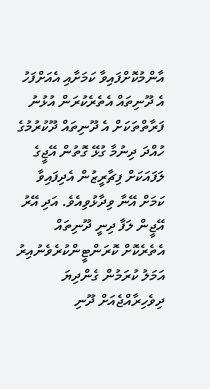އާންމުކޮށްފައިވާ ކަމަށާއި އެއަށްފަހު އެ ދޫނިތައް އެތެރެކުރަން އުޅުނު ފަރާތްތަކަށް އެ ދޫނިތައް ދޫކުރުމުގެ ހުއްދަ ދިނުމާ ގުޅޭ ގޮތުން އޭޖީގެ ލަފައަކަށް ފިޗާރީޒުން އެދިފައިވާ ކަމަށް އޭނާ ވިދާޅުވިއެވެ. އަދި އޭރު އޭޖީން ލަފާ ދިނީ ދޫނިތައް އެތެރެކޮށް ކޮރަންޓީންކުރެވެނުއިރު އަމަލު ކުރަމުން ގެންދިޔަ ދިވެހިރާއްޖެއަށް ދޫނި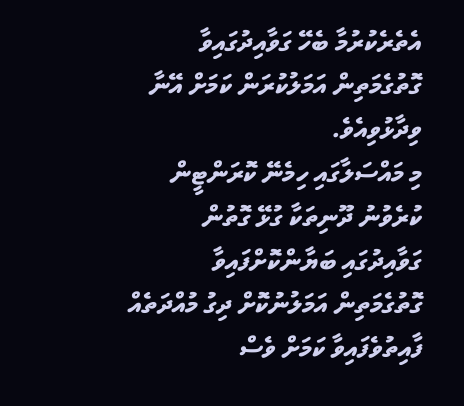އެތެރެކުރުމާ ބެހޭ ގަވާއިދުގައިވާ ގޮތުގެމަތިން އަމަލުކުރަން ކަމަށް އޭނާ ވިދާޅުވިއެވެ.
މި މައްސަލާގައި ހިމެނޭ ކޮރަންޓީން ކުރެވުނު ދޫނިތަކާ ގުޅޭ ގޮތުން ގަވާއިދުގައި ބަޔާންކޮށްފައިވާ ގޮތުގެމަތިން އަމަލުނުކޮށް ދިގު މުއްދަތެއް ފާއިތުވެފައިވާ ކަމަށް ވެސް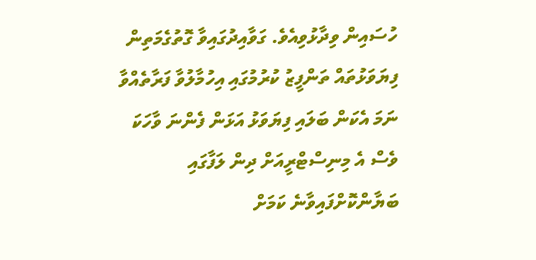ހުސައިން ވިދާޅުވިއެވެ. ގަވާއިދުގައިވާ ގޮތުގެމަތިން ފިޔަވަޅުތައް ތަންފީޒު ކުރުމުގައި އިހުމާލުވާ ފަރާތެއްވާ ނަމަ އެކަން ބަލައި ފިޔަވަޅު އަޅަން ފެންނަ ވާހަކަ ވެސް އެ މިނިސްޓްރީއަށް ދިން ލަފާގައި ބަޔާންކޮށްފައިވާނެ ކަމަށް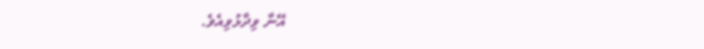އޭނާ ވިދާޅުވިއެވެ.